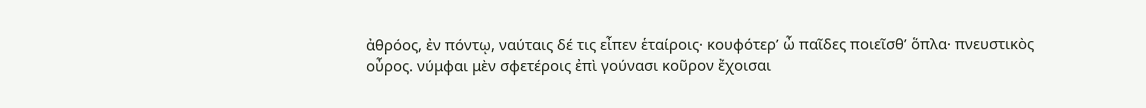ἀθρόος, ἐν πόντῳ, ναύταις δέ τις εἶπεν ἑταίροις· κουφότερʼ ὦ παῖδες ποιεῖσθʼ ὅπλα· πνευστικὸς οὖρος. νύμφαι μὲν σφετέροις ἐπὶ γούνασι κοῦρον ἔχοισαι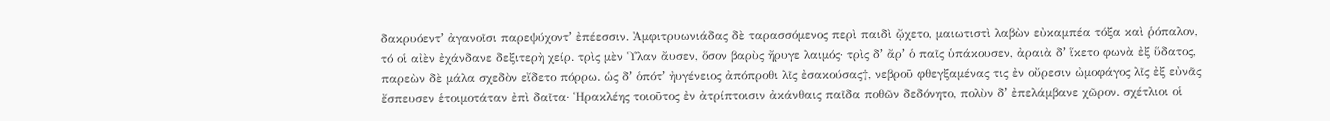δακρυόεντʼ ἀγανοῖσι παρεψύχοντʼ ἐπέεσσιν. Ἀμφιτρυωνιάδας δὲ ταρασσόμενος περὶ παιδὶ ᾤχετο, μαιωτιστὶ λαβὼν εὐκαμπέα τόξα καὶ ῥόπαλον, τό οἱ αἰὲν ἐχάνδανε δεξιτερὴ χείρ. τρὶς μὲν Ὑλαν ἄυσεν, ὅσον βαρὺς ἤρυγε λαιμός· τρὶς δʼ ἄρʼ ὁ παῖς ὑπάκουσεν, ἀραιὰ δʼ ἵκετο φωνὰ ἐξ ὕδατος, παρεὼν δὲ μάλα σχεδὸν εἴδετο πόρρω. ὡς δʼ ὁπότʼ ἠυγένειος ἀπόπροθι λῖς ἐσακούσας†, νεβροῦ φθεγξαμένας τις ἐν οὔρεσιν ὠμοφάγος λῖς ἐξ εὐνᾶς ἔσπευσεν ἑτοιμοτάταν ἐπὶ δαῖτα· Ἡρακλέης τοιοῦτος ἐν ἀτρίπτοισιν ἀκάνθαις παῖδα ποθῶν δεδόνητο, πολὺν δʼ ἐπελάμβανε χῶρον. σχέτλιοι οἱ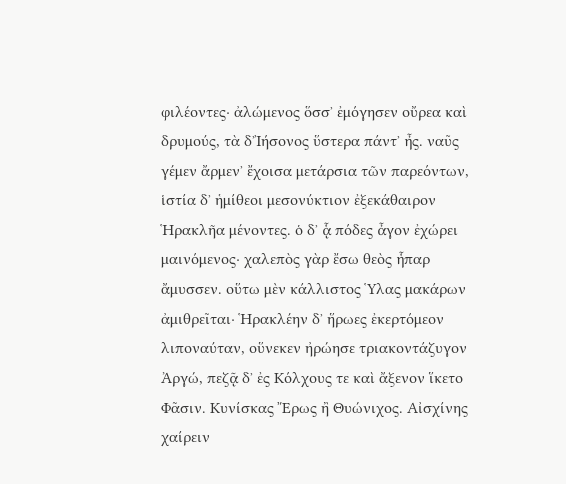φιλέοντες· ἀλώμενος ὅσσʼ ἐμόγησεν οὔρεα καὶ δρυμούς, τὰ δʼἸήσονος ὕστερα πάντʼ ἦς. ναῦς γέμεν ἄρμενʼ ἔχοισα μετάρσια τῶν παρεόντων, ἱστία δʼ ἡμίθεοι μεσονύκτιον ἐξεκάθαιρον Ἡρακλῆα μένοντες. ὁ δʼ ᾇ πόδες ἆγον ἐχώρει μαινόμενος· χαλεπὸς γὰρ ἔσω θεὸς ἧπαρ ἄμυσσεν. οὕτω μὲν κάλλιστος Ὑλας μακάρων ἀμιθρεῖται· Ἡρακλέην δʼ ἥρωες ἐκερτόμεον λιποναύταν, οὕνεκεν ἠρώησε τριακοντάζυγον Ἀργώ, πεζᾷ δʼ ἐς Κόλχους τε καὶ ἄξενον ἵκετο Φᾶσιν. Κυνίσκας Ἔρως ἢ Θυώνιχος. Αἰσχίνης χαίρειν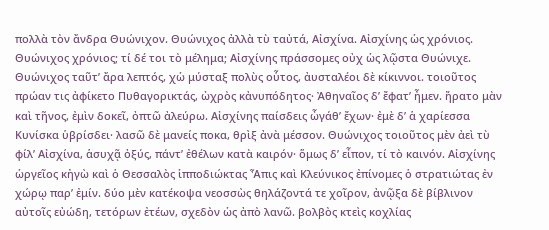πολλὰ τὸν ἄνδρα Θυώνιχον. Θυώνιχος ἀλλὰ τὺ ταὐτά, Αἰσχίνα. Αἰσχίνης ὡς χρόνιος. Θυώνιχος χρόνιος; τί δέ τοι τὸ μέλημα; Αἰσχίνης πράσσομες οὐχ ὡς λῷστα Θυώνιχε. Θυώνιχος ταῦτʼ ἄρα λεπτός, χὡ μύσταξ πολὺς οὗτος, ἀυσταλέοι δὲ κίκιννοι. τοιοῦτος πρώαν τις ἀφίκετο Πυθαγορικτάς, ὠχρὸς κἀνυπόδητος· Ἀθηναῖος δʼ ἔφατʼ ἦμεν. ἤρατο μὰν καὶ τῆνος, ἐμὶν δοκεῖ, ὀπτῶ ἀλεύρω. Αἰσχίνης παίσδεις ὦγάθʼ ἔχων· ἐμὲ δʼ ἁ χαρίεσσα Κυνίσκα ὑβρίσδει· λασῶ δὲ μανείς ποκα, θρὶξ ἀνὰ μέσσον. Θυώνιχος τοιοῦτος μὲν ἀεὶ τὺ φίλʼ Αἰσχίνα, ἁσυχᾷ ὀξύς, πάντʼ ἐθέλων κατὰ καιρόν· ὅμως δʼ εἶπον, τί τὸ καινόν. Αἰσχίνης ὡργεῖος κἠγὼ καὶ ὁ Θεσσαλὸς ἱπποδιώκτας Ἆπις καὶ Κλεύνικος ἐπίνομες ὁ στρατιώτας ἐν χώρῳ παρʼ ἐμίν. δύο μὲν κατέκοψα νεοσσὼς θηλάζοντά τε χοῖρον, ἀνῷξα δὲ βίβλινον αὐτοῖς εὐώδη, τετόρων ἐτέων, σχεδὸν ὡς ἀπὸ λανῶ. βολβὸς κτεὶς κοχλίας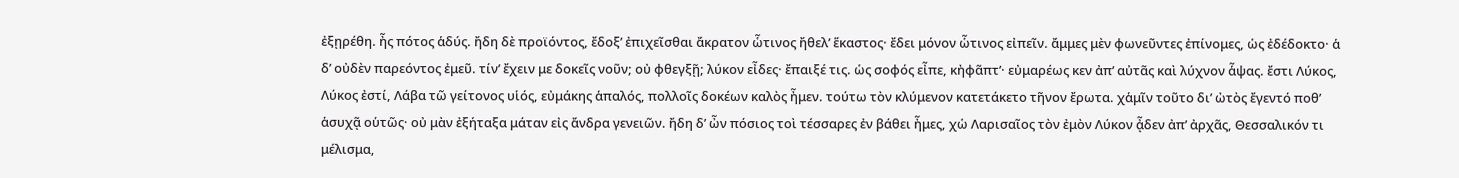ἐξῃρέθη. ἦς πότος ἁδύς. ἤδη δὲ προϊόντος, ἔδοξʼ ἐπιχεῖσθαι ἄκρατον ὧτινος ἤθελʼ ἕκαστος· ἔδει μόνον ὧτινος εἰπεῖν. ἄμμες μὲν φωνεῦντες ἐπίνομες, ὡς ἐδέδοκτο· ἁ δʼ οὐδὲν παρεόντος ἐμεῦ. τίνʼ ἔχειν με δοκεῖς νοῦν; οὐ φθεγξῇ; λύκον εἶδες· ἔπαιξέ τις. ὡς σοφός εἶπε, κἠφᾶπτʼ· εὐμαρέως κεν ἀπʼ αὐτᾶς καὶ λύχνον ἇψας. ἔστι Λύκος, Λύκος ἐστί, Λάβα τῶ γείτονος υἱός, εὐμάκης ἁπαλός, πολλοῖς δοκέων καλὸς ἦμεν. τούτω τὸν κλύμενον κατετάκετο τῆνον ἔρωτα. χἁμῖν τοῦτο διʼ ὠτὸς ἔγεντό ποθʼ ἁσυχᾷ οὑτῶς· οὐ μὰν ἐξήταξα μάταν εἰς ἄνδρα γενειῶν. ἤδη δʼ ὦν πόσιος τοὶ τέσσαρες ἐν βάθει ἦμες, χὡ Λαρισαῖος τὸν ἐμὸν Λύκον ᾆδεν ἀπʼ ἀρχᾶς, Θεσσαλικόν τι μέλισμα,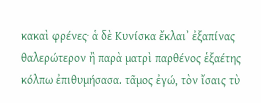κακαὶ φρένες· ἁ δὲ Κυνίσκα ἔκλαιʼ ἐξαπίνας θαλερώτερον ἢ παρὰ ματρὶ παρθένος ἑξαέτης κόλπω ἐπιθυμήσασα. τᾶμος ἐγώ, τὸν ἴσαις τὺ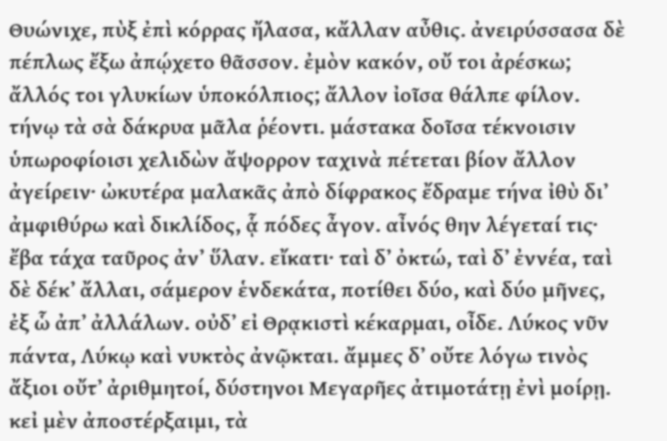Θυώνιχε, πὺξ ἐπὶ κόρρας ἤλασα, κἄλλαν αὖθις. ἀνειρύσσασα δὲ πέπλως ἔξω ἀπῴχετο θᾶσσον. ἐμὸν κακόν, οὔ τοι ἀρέσκω; ἄλλός τοι γλυκίων ὑποκόλπιος; ἄλλον ἰοῖσα θάλπε φίλον. τήνῳ τὰ σὰ δάκρυα μᾶλα ῥέοντι. μάστακα δοῖσα τέκνοισιν ὑπωροφίοισι χελιδὼν ἄψορρον ταχινὰ πέτεται βίον ἄλλον ἀγείρειν· ὠκυτέρα μαλακᾶς ἀπὸ δίφρακος ἔδραμε τήνα ἰθὺ διʼ ἀμφιθύρω καὶ δικλίδος, ᾇ πόδες ἆγον. αἶνός θην λέγεταί τις· ἔβα τάχα ταῦρος ἀνʼ ὕλαν. εἴκατι· ταὶ δʼ ὀκτώ, ταὶ δʼ ἐννέα, ταὶ δὲ δέκʼ ἄλλαι, σάμερον ἑνδεκάτα, ποτίθει δύο, καὶ δύο μῆνες, ἐξ ὧ ἀπʼ ἀλλάλων. οὐδʼ εἰ Θρᾳκιστὶ κέκαρμαι, οἶδε. Λύκος νῦν πάντα, Λύκῳ καὶ νυκτὸς ἀνῷκται. ἄμμες δʼ οὔτε λόγω τινὸς ἄξιοι οὔτʼ ἀριθμητοί, δύστηνοι Μεγαρῆες ἀτιμοτάτῃ ἐνὶ μοίρῃ. κεἰ μὲν ἀποστέρξαιμι, τὰ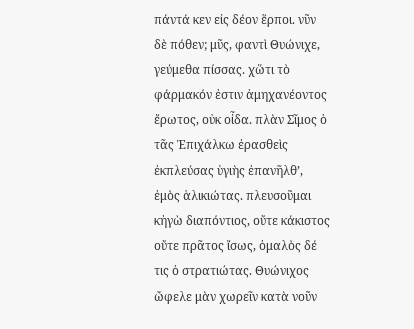πάντά κεν εἰς δέον ἕρποι. νῦν δὲ πόθεν; μῦς, φαντὶ Θυώνιχε, γεύμεθα πίσσας. χὥτι τὸ φάρμακόν ἐστιν ἀμηχανέοντος ἔρωτος, οὐκ οἶδα. πλὰν Σῖμος ὁ τᾶς Ἐπιχάλκω ἐρασθεὶς ἐκπλεύσας ὑγιὴς ἐπανῆλθʼ, ἐμὸς ἁλικιώτας. πλευσοῦμαι κἠγὼ διαπόντιος, οὔτε κάκιστος οὔτε πρᾶτος ἴσως, ὁμαλὸς δέ τις ὁ στρατιώτας. Θυώνιχος ὤφελε μὰν χωρεῖν κατὰ νοῦν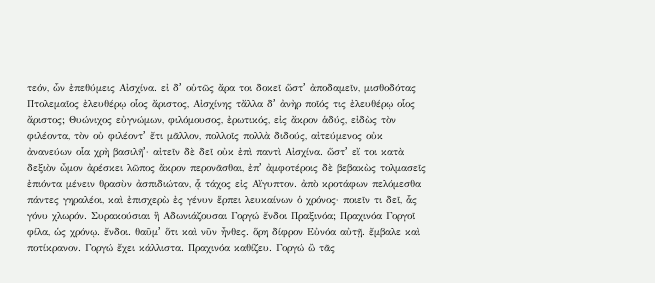τεόν, ὧν ἐπεθύμεις Αἰσχίνα. εἰ δʼ οὑτῶς ἄρα τοι δοκεῖ ὥστʼ ἀποδαμεῖν, μισθοδότας Πτολεμαῖος ἐλευθέρῳ οἷος ἄριστος, Αἰσχίνης τἄλλα δʼ ἀνὴρ ποῖός τις ἐλευθέρῳ οἷος ἄριστος; Θυώνιχος εὐγνώμων, φιλόμουσος, ἐρωτικός, εἰς ἄκρον ἁδύς, εἰδὼς τὸν φιλέοντα, τὸν οὐ φιλέοντʼ ἔτι μᾶλλον, πολλοῖς πολλὰ διδούς, αἰτεύμενος οὐκ ἀνανεύων οἷα χρὴ βασιλῆʼ· αἰτεῖν δὲ δεῖ οὐκ ἐπὶ παντὶ Αἰσχίνα. ὥστʼ εἴ τοι κατὰ δεξιὸν ὦμον ἀρέσκει λῶπος ἄκρον περονᾶσθαι, ἐπʼ ἀμφοτέροις δὲ βεβακὼς τολμασεῖς ἐπιόντα μένειν θρασὺν ἀσπιδιώταν, ᾇ τάχος εἰς Αἴγυπτον. ἀπὸ κροτάφων πελόμεσθα πάντες γηραλέοι, καὶ ἐπισχερὼ ἐς γένυν ἕρπει λευκαίνων ὁ χρόνος· ποιεῖν τι δεῖ, ἇς γόνυ χλωρόν. Συρακούσιαι ἢ Αδωνιάζουσαι Γοργώ ἔνδοι Πραξινόα; Πραχινόα Γοργοῖ φίλα, ὡς χρόνῳ. ἔνδοι. θαῦμʼ ὅτι καὶ νῦν ἦνθες. ὅρη δίφρον Εὐνόα αὐτῇ. ἔμβαλε καὶ ποτίκρανον. Γοργώ ἔχει κάλλιστα. Πραχινόα καθίζευ. Γοργώ ὢ τᾶς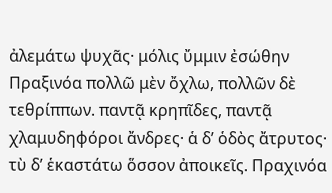ἀλεμάτω ψυχᾶς· μόλις ὔμμιν ἐσώθην Πραξινόα πολλῶ μὲν ὄχλω, πολλῶν δὲ τεθρίππων. παντᾷ κρηπῖδες, παντᾷ χλαμυδηφόροι ἄνδρες· ἁ δʼ ὁδὸς ἄτρυτος· τὺ δʼ ἑκαστάτω ὅσσον ἀποικεῖς. Πραχινόα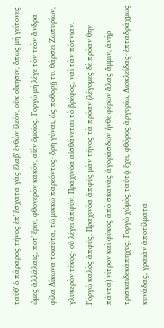ταῦθʼ ὁ πάραρος τῆνος ἐπʼ ἔσχατα γᾶς ἔλαβʼ ἐνθὼν ἰλεόν, οὐκ οἴκησιν, ὅπως μὴ γείτονες ὦμες ἀλλάλαις, ποτʼ ἔριν, φθονερὸν κακόν, αἰὲν ὁμοῖος. Γοργώ μὴ λέγε τὸν τεὸν ἄνδρα φίλα Δίκωνα τοιαῦτα, τῶ μικκῶ παρεόντος· ὅρη γύναι, ὡς ποθορῇ τυ. θάρσει Ζωπυρίων, γλυκερὸν τέκος· οὐ λέγει ἀπφῦν. Πραχινόα αἰσθάνεται τὸ βρέφος, ναὶ τὰν πότνιαν. Γοργώ καλὸς ἀπφῦς. Πραχινόα ἀπφῦς μὰν τῆνος τὰ πρόαν (λέγομες δὲ πρόαν θην πάντα) νίτρον καὶ φῦκος ἀπὸ σκανᾶς ἀγοράσδων ἦνθε φέρων ἅλας ἄμμιν, ἀνὴρ τρισκαιδεκάπηχυς. Γοργώ χὡμὸς ταὐτᾷ ἔχει, φθόρος ἀργυρίω, Διοκλείδας· ἑπταδράχμως κυνάδας, γραιᾶν ἀποτίλματα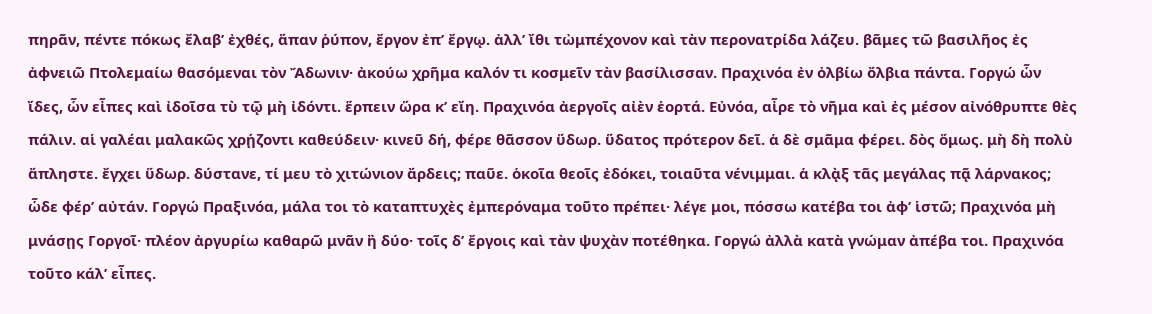πηρᾶν, πέντε πόκως ἔλαβʼ ἐχθές, ἅπαν ῥύπον, ἔργον ἐπʼ ἔργῳ. ἀλλʼ ἴθι τὠμπέχονον καὶ τὰν περονατρίδα λάζευ. βᾶμες τῶ βασιλῆος ἐς ἀφνειῶ Πτολεμαίω θασόμεναι τὸν Ἄδωνιν· ἀκούω χρῆμα καλόν τι κοσμεῖν τὰν βασίλισσαν. Πραχινόα ἐν ὀλβίω ὄλβια πάντα. Γοργώ ὧν ἴδες, ὧν εἶπες καὶ ἰδοῖσα τὺ τῷ μὴ ἰδόντι. ἕρπειν ὥρα κʼ εἴη. Πραχινόα ἀεργοῖς αἰὲν ἑορτά. Εὐνόα, αἶρε τὸ νῆμα καὶ ἐς μέσον αἰνόθρυπτε θὲς πάλιν. αἱ γαλέαι μαλακῶς χρῄζοντι καθεύδειν· κινεῦ δή, φέρε θᾶσσον ὕδωρ. ὕδατος πρότερον δεῖ. ἁ δὲ σμᾶμα φέρει. δὸς ὅμως. μὴ δὴ πολὺ ἄπληστε. ἔγχει ὕδωρ. δύστανε, τί μευ τὸ χιτώνιον ἄρδεις; παῦε. ὁκοῖα θεοῖς ἐδόκει, τοιαῦτα νένιμμαι. ἁ κλᾲξ τᾶς μεγάλας πᾷ λάρνακος; ὧδε φέρʼ αὐτάν. Γοργώ Πραξινόα, μάλα τοι τὸ καταπτυχὲς ἐμπερόναμα τοῦτο πρέπει· λέγε μοι, πόσσω κατέβα τοι ἀφʼ ἱστῶ; Πραχινόα μὴ μνάσῃς Γοργοῖ· πλέον ἀργυρίω καθαρῶ μνᾶν ἢ δύο· τοῖς δʼ ἔργοις καὶ τὰν ψυχὰν ποτέθηκα. Γοργώ ἀλλὰ κατὰ γνώμαν ἀπέβα τοι. Πραχινόα τοῦτο κάλʼ εἶπες.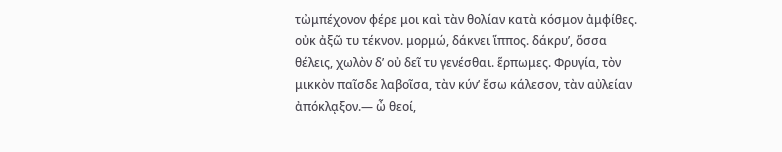τὠμπέχονον φέρε μοι καὶ τὰν θολίαν κατὰ κόσμον ἀμφίθες. οὐκ ἀξῶ τυ τέκνον. μορμώ, δάκνει ἵππος. δάκρυʼ, ὅσσα θέλεις, χωλὸν δʼ οὐ δεῖ τυ γενέσθαι. ἕρπωμες. Φρυγία, τὸν μικκὸν παῖσδε λαβοῖσα, τὰν κύνʼ ἔσω κάλεσον, τὰν αὐλείαν ἀπόκλᾳξον.— ὦ θεοί,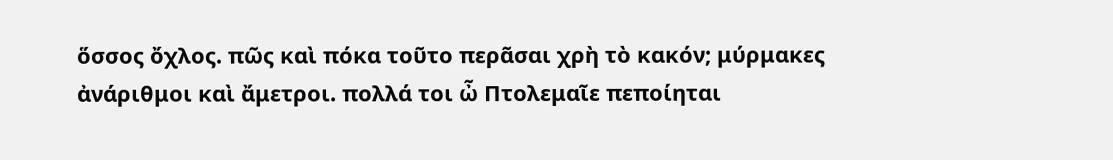ὅσσος ὄχλος. πῶς καὶ πόκα τοῦτο περᾶσαι χρὴ τὸ κακόν; μύρμακες ἀνάριθμοι καὶ ἄμετροι. πολλά τοι ὦ Πτολεμαῖε πεποίηται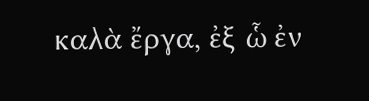καλὰ ἔργα, ἐξ ὧ ἐν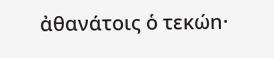ἀθανάτοις ὁ τεκώn·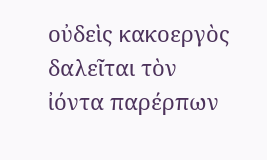οὐδεὶς κακοεργὸς δαλεῖται τὸν ἰόντα παρέρπων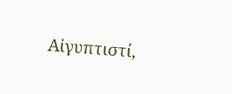Αἰγυπτιστί,